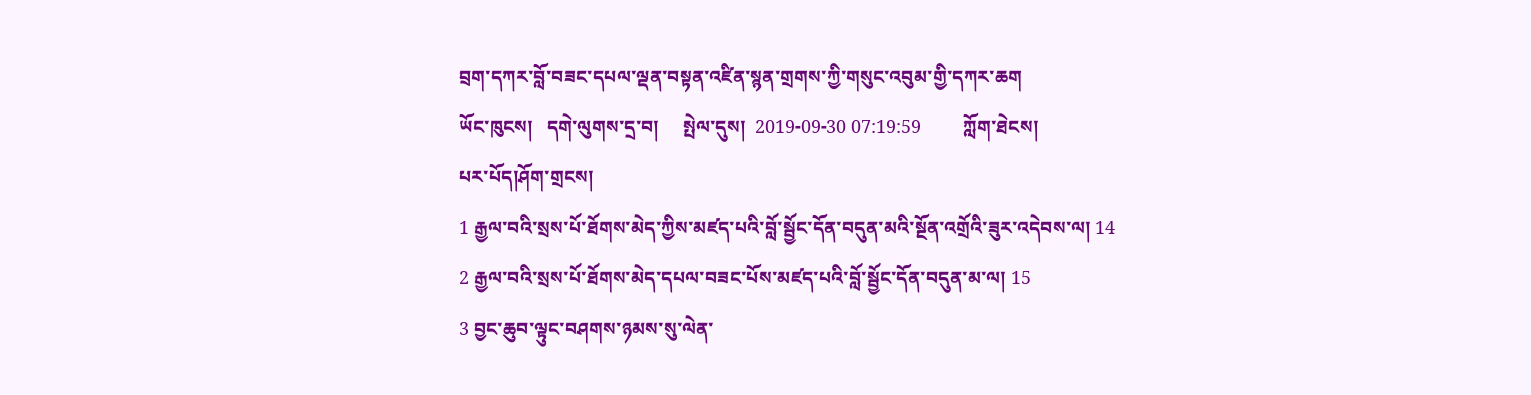བྲག་དཀར་བློ་བཟང་དཔལ་ལྡན་བསྟན་འཛིན་སྙན་གྲགས་ཀྱི་གསུང་འབུམ་གྱི་དཀར་ཆག
ཡོང་ཁུངས།   དགེ་ལུགས་དྲ་བ།     སྤེལ་དུས།  2019-09-30 07:19:59         ཀློག་ཐེངས།
པར་པོད།ཤོག་གྲངས།
1 རྒྱལ་བའི་སྲས་པོ་ཐོགས་མེད་ཀྱིས་མཛད་པའི་བློ་སྦྱོང་དོན་བདུན་མའི་སྔོན་འགྲོའི་ཟུར་འདེབས་ལ། 14
2 རྒྱལ་བའི་སྲས་པོ་ཐོགས་མེད་དཔལ་བཟང་པོས་མཛད་པའི་བློ་སྦྱོང་དོན་བདུན་མ་ལ། 15
3 བྱང་ཆུབ་ལྟུང་བཤགས་ཉམས་སུ་ལེན་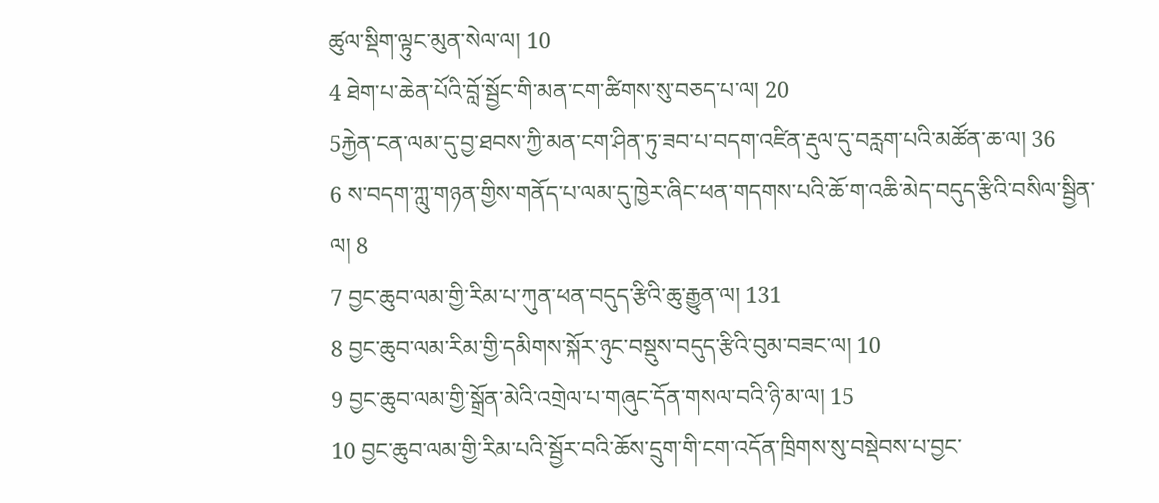ཚུལ་སྡིག་ལྟུང་མུན་སེལ་ལ། 10
4 ཐེག་པ་ཆེན་པོའི་བློ་སྦྱོང་གི་མན་ངག་ཚིགས་སུ་བཅད་པ་ལ། 20
5རྐྱེན་ངན་ལམ་དུ་བྱ་ཐབས་ཀྱི་མན་ངག་ཤིན་ཏུ་ཟབ་པ་བདག་འཛིན་རྡུལ་དུ་བརླག་པའི་མཚོན་ཆ་ལ། 36
6 ས་བདག་ཀླུ་གཉན་གྱིས་གནོད་པ་ལམ་དུ་ཁྱེར་ཞིང་ཕན་གདགས་པའི་ཆོ་ག་འཆི་མེད་བདུད་རྩིའི་བསིལ་སྦྱིན་ལ། 8
7 བྱང་ཆུབ་ལམ་གྱི་རིམ་པ་ཀུན་ཕན་བདུད་རྩིའི་ཆུ་རྒྱུན་ལ། 131
8 བྱང་ཆུབ་ལམ་རིམ་གྱི་དམིགས་སྐོར་ཉུང་བསྡུས་བདུད་རྩིའི་བུམ་བཟང་ལ། 10
9 བྱང་ཆུབ་ལམ་གྱི་སྒྲོན་མེའི་འགྲེལ་པ་གཞུང་དོན་གསལ་བའི་ཉི་མ་ལ། 15
10 བྱང་ཆུབ་ལམ་གྱི་རིམ་པའི་སྦྱོར་བའི་ཆོས་དྲུག་གི་ངག་འདོན་ཁྲིགས་སུ་བསྡེབས་པ་བྱང་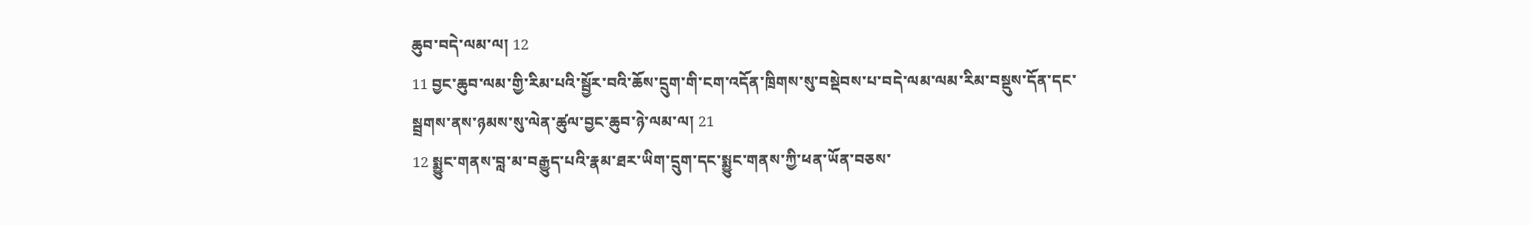ཆུབ་བདེ་ལམ་ལ། 12
11 བྱང་ཆུབ་ལམ་གྱི་རིམ་པའི་སྦྱོར་བའི་ཆོས་དྲུག་གི་ངག་འདོན་ཁྲིགས་སུ་བསྡེབས་པ་བདེ་ལམ་ལམ་རིམ་བསྡུས་དོན་དང་སྦྲགས་ནས་ཉམས་སུ་ལེན་ཚུལ་བྱང་ཆུབ་ཉེ་ལམ་ལ། 21
12 སྨྱུང་གནས་བླ་མ་བརྒྱུད་པའི་རྣམ་ཐར་ཡིག་དྲུག་དང་སྨྱུང་གནས་ཀྱི་ཕན་ཡོན་བཅས་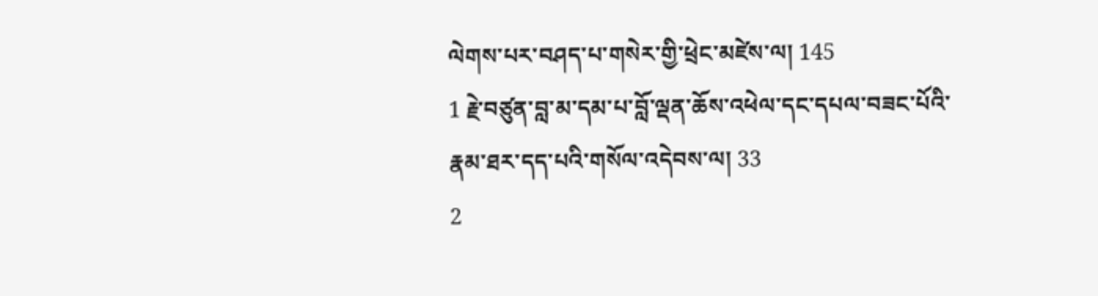ལེགས་པར་བཤད་པ་གསེར་གྱི་ཕྲེང་མཛེས་ལ། 145
1 རྗེ་བཙུན་བླ་མ་དམ་པ་བློ་ལྡན་ཆོས་འཕེལ་དང་དཔལ་བཟང་པོའི་རྣམ་ཐར་དད་པའི་གསོལ་འདེབས་ལ། 33
2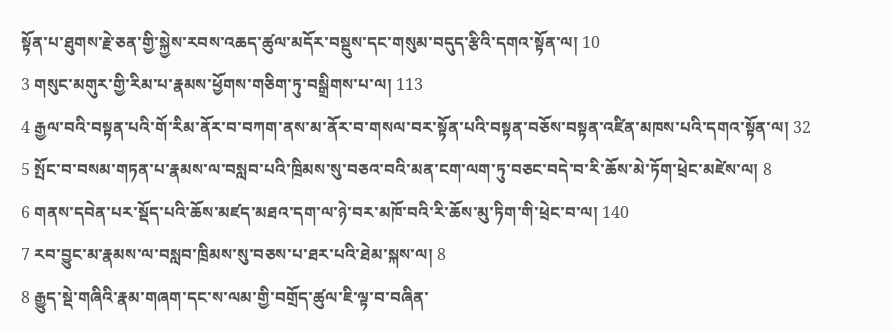སྟོན་པ་ཐུགས་རྗེ་ཅན་གྱི་སྐྱེས་རབས་འཆད་ཚུལ་མདོར་བསྡུས་དང་གསུམ་བདུད་རྩིའི་དགའ་སྟོན་ལ། 10
3 གསུང་མགུར་གྱི་རིམ་པ་རྣམས་ཕྱོགས་གཅིག་ཏུ་བསྒྲིགས་པ་ལ། 113
4 རྒྱལ་བའི་བསྟན་པའི་གོ་རིམ་ནོར་བ་བཀག་ནས་མ་ནོར་བ་གསལ་བར་སྟོན་པའི་བསྟན་བཅོས་བསྟན་འཛིན་མཁས་པའི་དགའ་སྟོན་ལ། 32
5 སྤོང་བ་བསམ་གཏན་པ་རྣམས་ལ་བསླབ་པའི་ཁྲིམས་སུ་བཅའ་བའི་མན་ངག་ལག་ཏུ་བཅང་བདེ་བ་རི་ཆོས་མེ་ཏོག་ཕྲེང་མཛེས་ལ། 8
6 གནས་དབེན་པར་སྡོད་པའི་ཆོས་མཛད་མཐའ་དག་ལ་ཉེ་བར་མཁོ་བའི་རི་ཆོས་མུ་ཏིག་གི་ཕྲེང་བ་ལ། 140
7 རབ་བྱུང་མ་རྣམས་ལ་བསླབ་ཁྲིམས་སུ་བཅས་པ་ཐར་པའི་ཐེམ་སྐས་ལ། 8
8 རྒྱུད་སྡེ་གཞིའི་རྣམ་གཞག་དང་ས་ལམ་གྱི་བགྲོད་ཚུལ་ཇི་ལྟ་བ་བཞིན་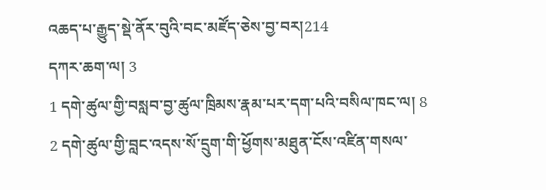འཆད་པ་རྒྱུད་སྡེ་ནོར་བུའི་བང་མཛོད་ཅེས་བྱ་བར།214
དཀར་ཆག་ལ། 3
1 དགེ་ཚུལ་གྱི་བསླབ་བྱ་ཚུལ་ཁྲིམས་རྣམ་པར་དག་པའི་བསིལ་ཁང་ལ། 8
2 དགེ་ཚུལ་གྱི་བླང་འདས་སོ་དྲུག་གི་ཕྱོགས་མཐུན་ངོས་འཛིན་གསལ་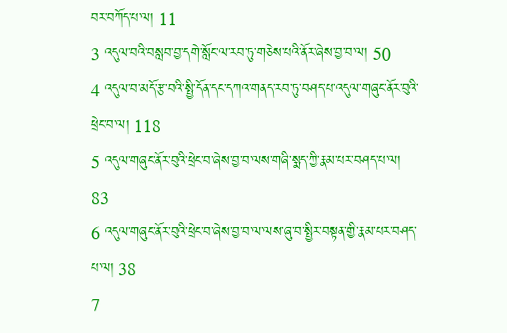བར་བཀོད་པ་ལ། 11
3 འདུལ་བའི་བསླབ་བྱ་དགེ་སློང་ལ་རབ་ཏུ་གཅེས་པའི་ནོར་ཞེས་བྱ་བ་ལ། 50
4 འདུལ་བ་མདོ་རྩ་བའི་སྤྱི་དོན་དང་དཀའ་གནད་རབ་ཏུ་བཤད་པ་འདུལ་གཞུང་ནོར་བུའི་ཕྲེང་བ་ལ། 118
5 འདུལ་གཞུང་ནོར་བུའི་ཕྲེང་བ་ཞེས་བྱ་བ་ལས་གཞི་སྨད་ཀྱི་རྣམ་པར་བཤད་པ་ལ། 83
6 འདུལ་གཞུང་ནོར་བུའི་ཕྲེང་བ་ཞེས་བྱ་བ་ལ་ལས་ཞུ་བ་སྤྱིར་བསྟན་གྱི་རྣམ་པར་བཤད་པ་ལ། 38
7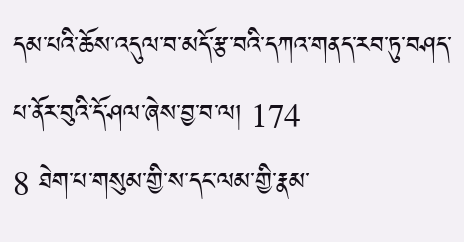དམ་པའི་ཆོས་འདུལ་བ་མདོ་རྩ་བའི་དཀའ་གནད་རབ་ཏུ་བཤད་པ་ནོར་བུའི་དོ་ཤལ་ཞེས་བྱ་བ་ལ། 174
8 ཐེག་པ་གསུམ་གྱི་ས་དང་ལམ་གྱི་རྣམ་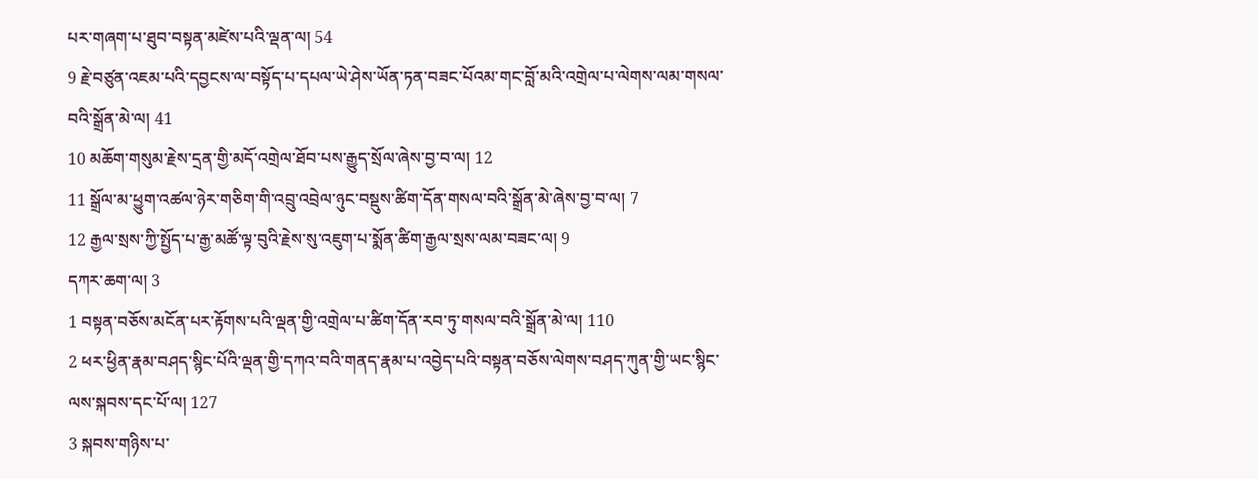པར་གཞག་པ་ཐུབ་བསྟན་མཛེས་པའི་ལྡན་ལ། 54
9 རྗེ་བཙུན་འཇམ་པའི་དབྱངས་ལ་བསྟོད་པ་དཔལ་ཡེ་ཤེས་ཡོན་ཏན་བཟང་པོའམ་གང་བློ་མའི་འགྲེལ་པ་ལེགས་ལམ་གསལ་བའི་སྒྲོན་མེ་ལ། 41
10 མཆོག་གསུམ་རྗེས་དྲན་གྱི་མདོ་འགྲེལ་ཐོབ་པས་རྒྱུད་སྲོལ་ཞེས་བྱ་བ་ལ། 12
11 སྒྲོལ་མ་ཕྱུག་འཚལ་ཉེར་གཅིག་གི་འབྲུ་འབྲེལ་ཉུང་བསྡུས་ཚིག་དོན་གསལ་བའི་སྒྲོན་མེ་ཞེས་བྱ་བ་ལ། 7
12 རྒྱལ་སྲས་ཀྱི་སྤྱོད་པ་རྒྱ་མཚོ་ལྟ་བུའི་རྗེས་སུ་འཇུག་པ་སྨོན་ཚིག་རྒྱལ་སྲས་ལམ་བཟང་ལ། 9
དཀར་ཆག་ལ། 3
1 བསྟན་བཅོས་མངོན་པར་རྟོགས་པའི་ལྡན་གྱི་འགྲེལ་པ་ཚིག་དོན་རབ་ཏུ་གསལ་བའི་སྒྲོན་མེ་ལ། 110
2 ཕར་ཕྱིན་རྣམ་བཤད་སྙིང་པོའི་ལྡན་གྱི་དཀའ་བའི་གནད་རྣམ་པ་འབྱེད་པའི་བསྟན་བཅོས་ལེགས་བཤད་ཀུན་གྱི་ཡང་སྙིང་ལས་སྐབས་དང་པོ་ལ། 127
3 སྐབས་གཉིས་པ་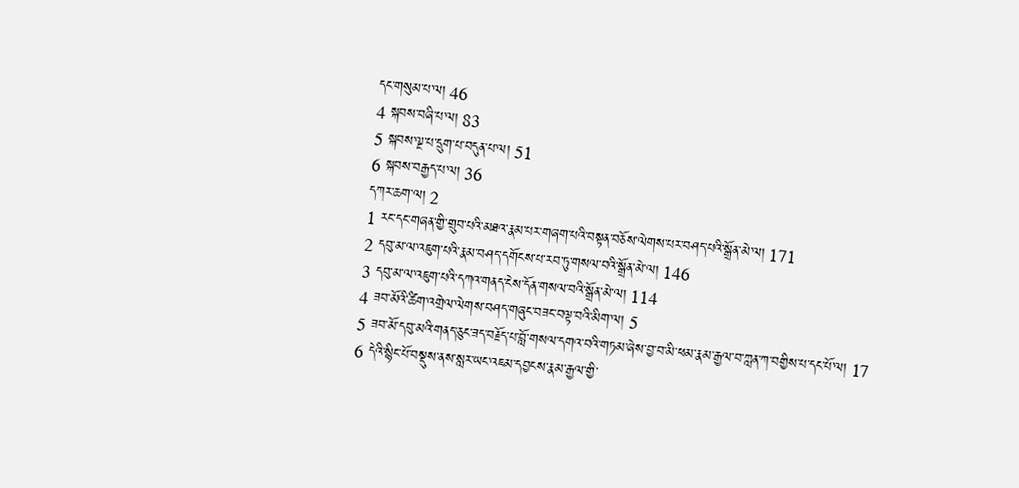དང་གསུམ་པ་ལ། 46
4 སྐབས་བཞི་པ་ལ། 83
5 སྐབས་ལྔ་པ་དྲུག་པ་བདུན་པ་ལ། 51
6 སྐབས་བརྒྱད་པ་ལ། 36
དཀར་ཆག་ལ། 2
1 རང་དང་གཞན་གྱི་གྲུབ་པའི་མཐའ་རྣམ་པར་གཞག་པའི་བསྟན་བཅོས་ལེགས་པར་བཤད་པའི་སྒྲོན་མེ་ལ། 171
2 དབུ་མ་ལ་འཇུག་པའི་རྣམ་བཤད་དགོངས་པ་རབ་ཏུ་གསལ་བའི་སྒྲོན་མེ་ལ། 146
3 དབུ་མ་ལ་འཇུག་པའི་དཀའ་གནད་ངེས་དོན་གསལ་བའི་སྒྲོན་མེ་ལ། 114
4 ཟབ་མོའི་ཚིག་འགྲེལ་ལེགས་བཤད་གཞུང་བཟང་བལྟ་བའི་མིག་ལ། 5
5 ཟབ་མོ་དབུ་མའི་གནད་ཅུང་ཟད་བརྗོད་པ་བློ་གསལ་དགའ་བའི་གཏམ་ཞེས་བྱ་བ་མི་ཕམ་རྣམ་རྒྱལ་བ་ཀླན་ཀ་བགྱིས་པ་དང་པོ་ལ། 17
6 དེའི་སྙིང་པོ་བསྡུས་ནས་སླར་ཡང་འཇམ་དབྱངས་རྣམ་རྒྱལ་གྱི་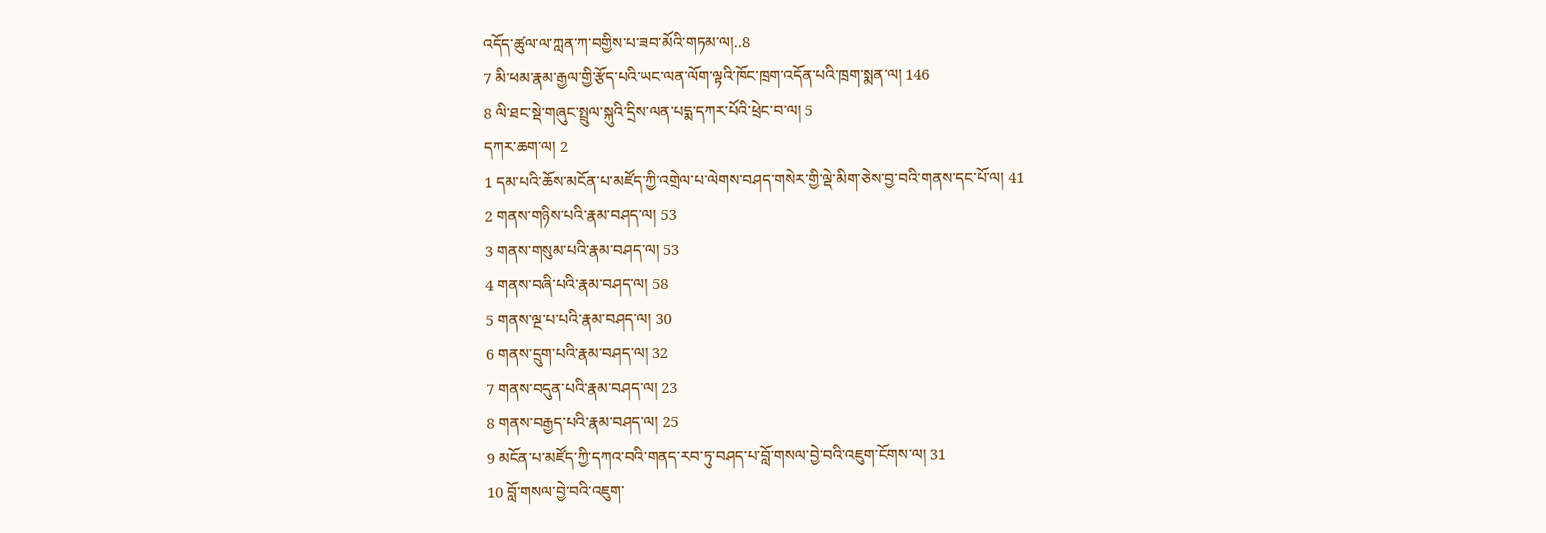འདོད་ཚུལ་ལ་ཀླན་ཀ་བགྱིས་པ་ཟབ་མོའི་གཏམ་ལ།..8
7 མི་ཕམ་རྣམ་རྒྱལ་གྱི་རྩོད་པའི་ཡང་ལན་ལོག་ལྟའི་ཁོང་ཁྲག་འདོན་པའི་ཁྲག་སྨན་ལ། 146
8 ལི་ཐང་སྡེ་གཞུང་སྤྲུལ་སྐུའི་དྲིས་ལན་པདྨ་དཀར་པོའི་ཕྲེང་བ་ལ། 5
དཀར་ཆག་ལ། 2
1 དམ་པའི་ཆོས་མངོན་པ་མཛོད་ཀྱི་འགྲེལ་པ་ལེགས་བཤད་གསེར་གྱི་ལྡེ་མིག་ཅེས་བྱ་བའི་གནས་དང་པོ་ལ། 41
2 གནས་གཉིས་པའི་རྣམ་བཤད་ལ། 53
3 གནས་གསུམ་པའི་རྣམ་བཤད་ལ། 53
4 གནས་བཞི་པའི་རྣམ་བཤད་ལ། 58
5 གནས་ལྔ་པ་པའི་རྣམ་བཤད་ལ། 30
6 གནས་དྲུག་པའི་རྣམ་བཤད་ལ། 32
7 གནས་བདུན་པའི་རྣམ་བཤད་ལ། 23
8 གནས་བརྒྱད་པའི་རྣམ་བཤད་ལ། 25
9 མངོན་པ་མཛོད་ཀྱི་དཀའ་བའི་གནད་རབ་ཏུ་བཤད་པ་བློ་གསལ་བྱེ་བའི་འཇུག་ངོགས་ལ། 31
10 བློ་གསལ་བྱེ་བའི་འཇུག་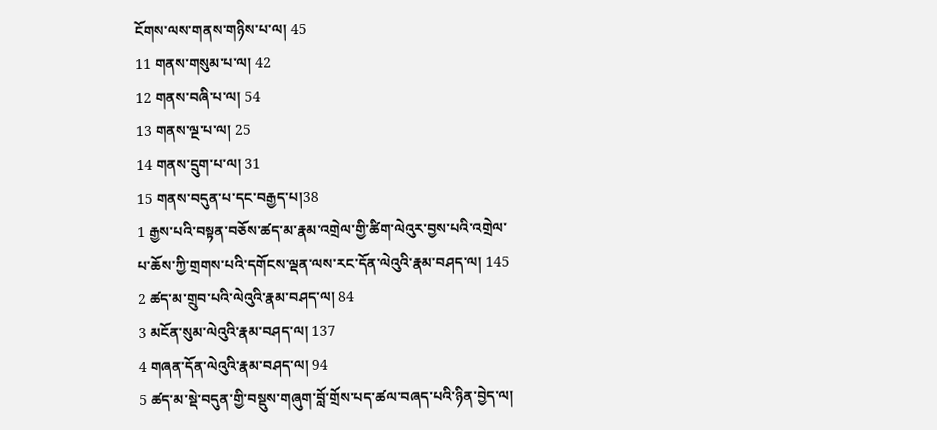ངོགས་ལས་གནས་གཉིས་པ་ལ། 45
11 གནས་གསུམ་པ་ལ། 42
12 གནས་བཞི་པ་ལ། 54
13 གནས་ལྔ་པ་ལ། 25
14 གནས་དྲུག་པ་ལ། 31
15 གནས་བདུན་པ་དང་བརྒྱད་པ།38
1 རྒྱས་པའི་བསྟན་བཅོས་ཚད་མ་རྣམ་འགྲེལ་གྱི་ཚིག་ལེའུར་བྱས་པའི་འགྲེལ་པ་ཆོས་ཀྱི་གྲགས་པའི་དགོངས་ལྡན་ལས་རང་དོན་ལེའུའི་རྣམ་བཤད་ལ། 145
2 ཚད་མ་གྲུབ་པའི་ལེའུའི་རྣམ་བཤད་ལ། 84
3 མངོན་སུམ་ལེའུའི་རྣམ་བཤད་ལ། 137
4 གཞན་དོན་ལེའུའི་རྣམ་བཤད་ལ། 94
5 ཚད་མ་སྡེ་བདུན་གྱི་བསྡུས་གཞུག་བློ་གྲོས་པད་ཚལ་བཞད་པའི་ཉིན་བྱེད་ལ།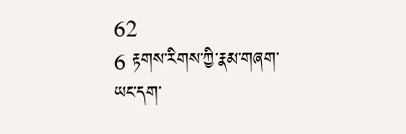62
6 རྟགས་རིགས་ཀྱི་རྣམ་གཞག་ཡང་དག་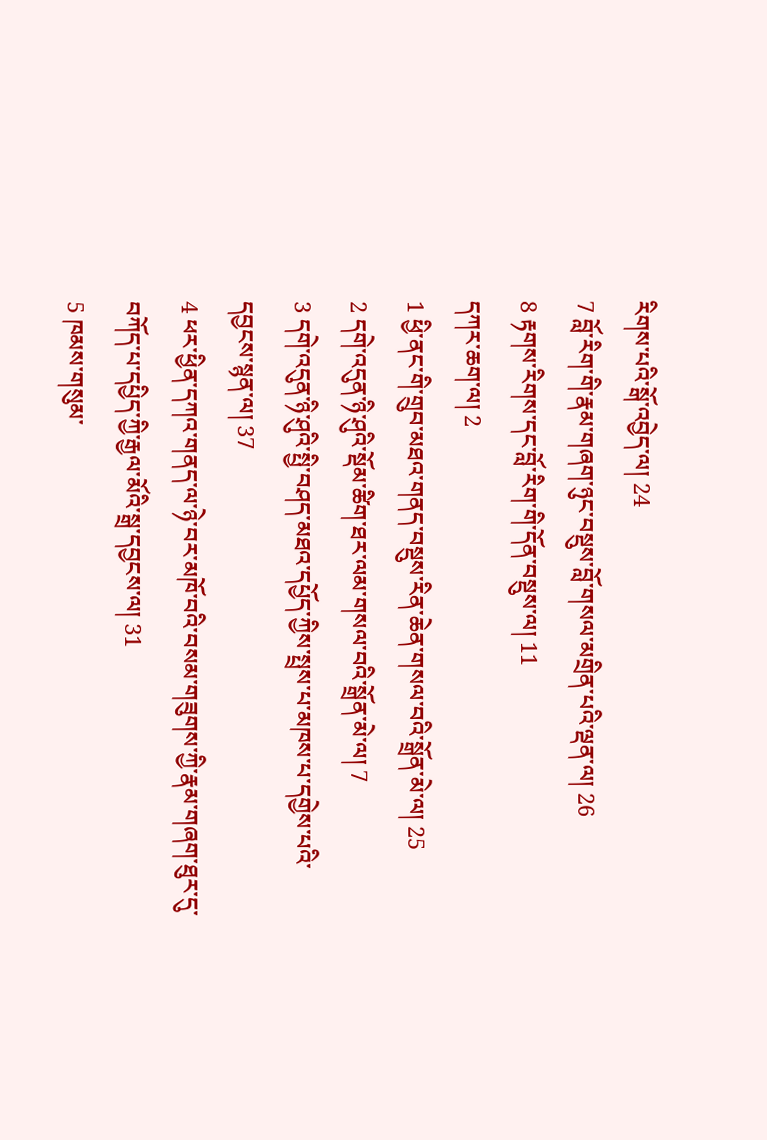རིགས་པའི་སྒོ་འབྱེད་ལ། 24
7 བློ་རིག་གི་རྣམ་གཞག་ཉུང་བསྡུས་བློ་གསལ་མགྲིན་པའི་ལྡན་ལ། 26
8 རྟགས་རིགས་དང་བློ་རིག་གི་དོན་བསྡུས་ལ། 11
དཀར་ཆག་ལ། 2
1 ཕྱི་ནང་གི་གྲུབ་མཐའ་གནད་བསྡུས་རིན་ཆེན་གསལ་བའི་སྒྲོན་མེ་ལ། 25
2 དགེ་འདུན་ཉི་ཤུའི་སྡོམ་ཚིག་ཐར་ལམ་གསལ་བའི་སྒྲོན་མེ་ལ། 7
3 དགེ་འདུན་ཉི་ཤུའི་སྤྱི་བཤད་མཐའ་དཔྱོད་ཀྱིས་སྤྲས་པ་མཁས་པ་དགྱེས་པའི་དབྱངས་སྙན་ལ། 37
4 ཕར་ཕྱིན་དཀའ་གནད་ལ་ཉེ་བར་མཁོ་བའི་བསམ་གཟུགས་ཀྱི་རྣམ་གཞག་ཐུར་དུ་བཀོད་པ་དཔྱིད་ཀྱི་རྒྱལ་མོའི་སྒྲ་དབྱངས་ལ། 31
5 ཁམས་གསུམ་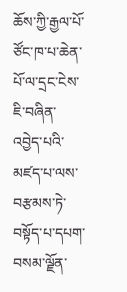ཆོས་ཀྱི་རྒྱལ་པོ་ཙོང་ཁ་པ་ཆེན་པོ་ལ་དྲང་ངེས་ཇི་བཞིན་འབྱེད་པའི་མཛད་པ་ལས་བརྩམས་ཏེ་བསྟོད་པ་དཔག་བསམ་ལྗོན་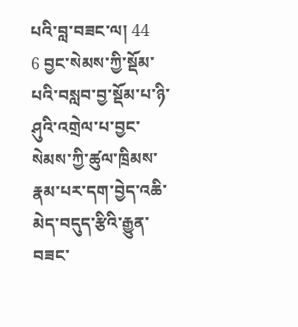པའི་བླ་བཟང་ལ། 44
6 བྱང་སེམས་ཀྱི་སྡོམ་པའི་བསླབ་བྱ་སྡོམ་པ་ཉི་ཤུའི་འགྲེལ་པ་བྱང་སེམས་ཀྱི་ཚུལ་ཁྲིམས་རྣམ་པར་དག་བྱེད་འཆི་མེད་བདུད་རྩིའི་རྒྱུན་བཟང་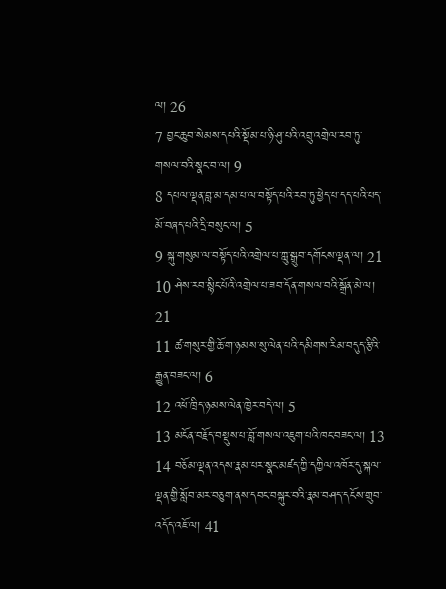ལ། 26
7 བྱང་ཆུབ་སེམས་དཔའི་སྡོམ་པ་ཉི་ཤུ་པའི་འབྲུ་འགྲེལ་རབ་ཏུ་གསལ་བའི་སྣང་བ་ལ། 9
8 དཔལ་ལྡན་བླ་མ་དམ་པ་ལ་བསྟོད་པའི་རབ་ཏུ་ཕྱེད་པ་དད་པའི་པད་མོ་བཞད་པའི་དྲི་བསུང་ལ། 5
9 སྐུ་གསུམ་ལ་བསྟོད་པའི་འགྲེལ་པ་ཀླུ་སྒྲུབ་དགོངས་ལྡན་ལ། 21
10 ཤེས་རབ་སྙིང་པོའི་འགྲེལ་པ་ཟབ་དོན་གསལ་བའི་སྒྲོན་མེ་ལ། 21
11 ཚ་གསུར་གྱི་ཆོ་ག་ཉམས་སུ་ལེན་པའི་དམིགས་རིམ་བདུད་རྩིའི་རྒྱུན་བཟང་ལ། 6
12 འཕོ་ཁྲིད་ཉམས་ལེན་ཁྱེར་བདེ་ལ། 5
13 མངོན་བརྗོད་བསྡུས་པ་བློ་གསལ་འཇུག་པའི་ཁང་བཟང་ལ། 13
14 བཅོམ་ལྡན་འདས་རྣམ་པར་སྣང་མཛད་ཀྱི་དཀྱིལ་འཁོར་དུ་སྐལ་ལྡན་གྱི་སློབ་མར་བཅུག་ནས་དབང་བསྐུར་བའི་རྣམ་བཤད་དངོས་གྲུབ་འདོད་འཇོ་ལ། 41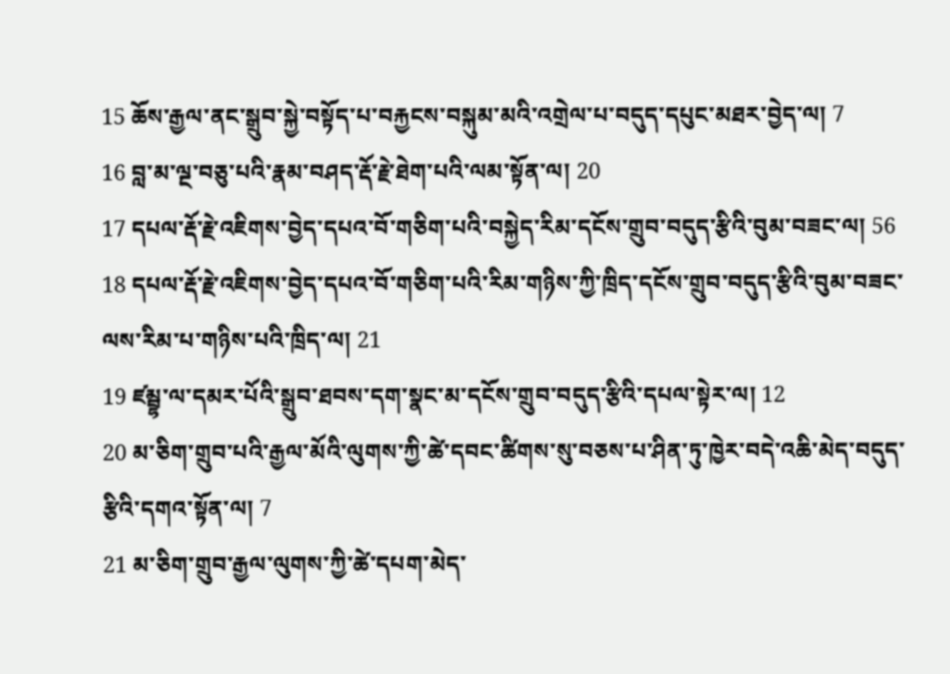15 ཆོས་རྒྱལ་ནང་སྒྲུབ་སྐྱེ་བསྟོད་པ་བརྐྱངས་བསྐུམ་མའི་འགྲེལ་པ་བདུད་དཔུང་མཐར་བྱེད་ལ། 7
16 བླ་མ་ལྔ་བཅུ་པའི་རྣམ་བཤད་རྡོ་རྗེ་ཐེག་པའི་ལམ་སྟོན་ལ། 20
17 དཔལ་རྡོ་རྗེ་འཇིགས་བྱེད་དཔའ་བོ་གཅིག་པའི་བསྐྱེད་རིམ་དངོས་གྲུབ་བདུད་རྩིའི་བུམ་བཟང་ལ། 56
18 དཔལ་རྡོ་རྗེ་འཇིགས་བྱེད་དཔའ་བོ་གཅིག་པའི་རིམ་གཉིས་ཀྱི་ཁྲིད་དངོས་གྲུབ་བདུད་རྩིའི་བུམ་བཟང་ལས་རིམ་པ་གཉིས་པའི་ཁྲིད་ལ། 21
19 ཛམྦྷ་ལ་དམར་པོའི་སྒྲུབ་ཐབས་དག་སྣང་མ་དངོས་གྲུབ་བདུད་རྩིའི་དཔལ་སྟེར་ལ། 12
20 མ་ཅིག་གྲུབ་པའི་རྒྱལ་མོའི་ལུགས་ཀྱི་ཚེ་དབང་ཚིགས་སུ་བཅས་པ་ཤིན་ཏུ་ཁྱེར་བདེ་འཆི་མེད་བདུད་རྩིའི་དགའ་སྟོན་ལ། 7
21 མ་ཅིག་གྲུབ་རྒྱལ་ལུགས་ཀྱི་ཚེ་དཔག་མེད་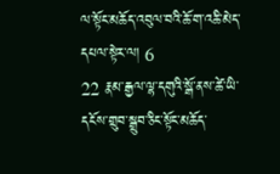ལ་སྟོང་མཆོད་འབུལ་བའི་ཆོ་ག་འཆི་མེད་དཔལ་སྟེར་ལ། 6
22 རྣམ་རྒྱལ་ལྷ་དགུའི་སྒོ་ནས་ཚེ་ཡི་དངོས་གྲུབ་སྒྲུབ་ཅིང་སྟོང་མཆོད་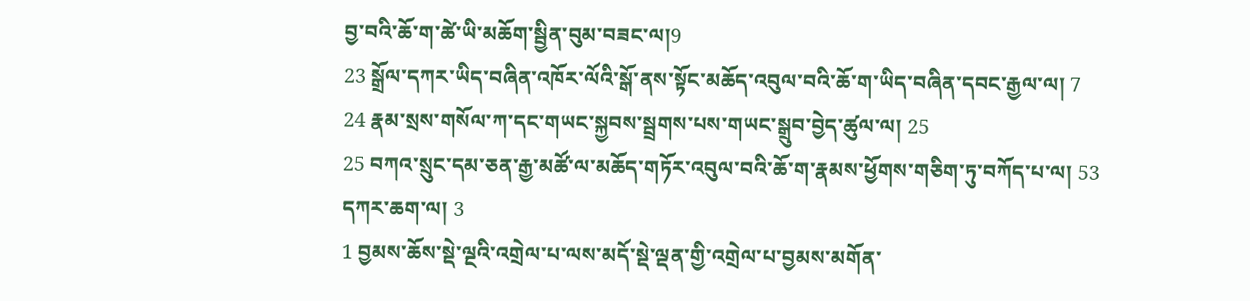བྱ་བའི་ཆོ་ག་ཚེ་ཡི་མཆོག་སྦྱིན་བུམ་བཟང་ལ།9
23 སྒྲོལ་དཀར་ཡིད་བཞིན་འཁོར་ལོའི་སྒོ་ནས་སྟོང་མཆོད་འབུལ་བའི་ཆོ་ག་ཡིད་བཞིན་དབང་རྒྱལ་ལ། 7
24 རྣམ་སྲས་གསོལ་ཀ་དང་གཡང་སྐྱབས་སྦྲགས་པས་གཡང་སྒྲུབ་བྱེད་ཚུལ་ལ། 25
25 བཀའ་སྲུང་དམ་ཅན་རྒྱ་མཚོ་ལ་མཆོད་གཏོར་འབུལ་བའི་ཆོ་ག་རྣམས་ཕྱོགས་གཅིག་ཏུ་བཀོད་པ་ལ། 53
དཀར་ཆག་ལ། 3
1 བྱམས་ཆོས་སྡེ་ལྔའི་འགྲེལ་པ་ལས་མདོ་སྡེ་ལྡན་གྱི་འགྲེལ་པ་བྱམས་མགོན་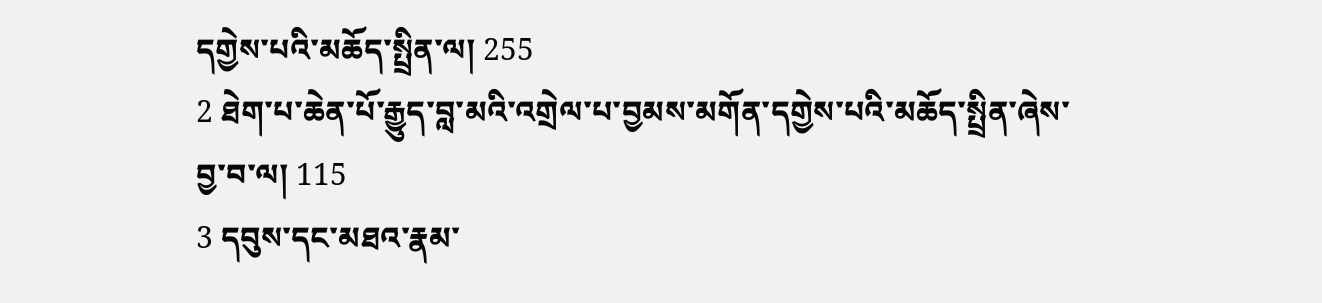དགྱེས་པའི་མཆོད་སྤྲིན་ལ། 255
2 ཐེག་པ་ཆེན་པོ་རྒྱུད་བླ་མའི་འགྲེལ་པ་བྱམས་མགོན་དགྱེས་པའི་མཆོད་སྤྲིན་ཞེས་བྱ་བ་ལ། 115
3 དབུས་དང་མཐའ་རྣམ་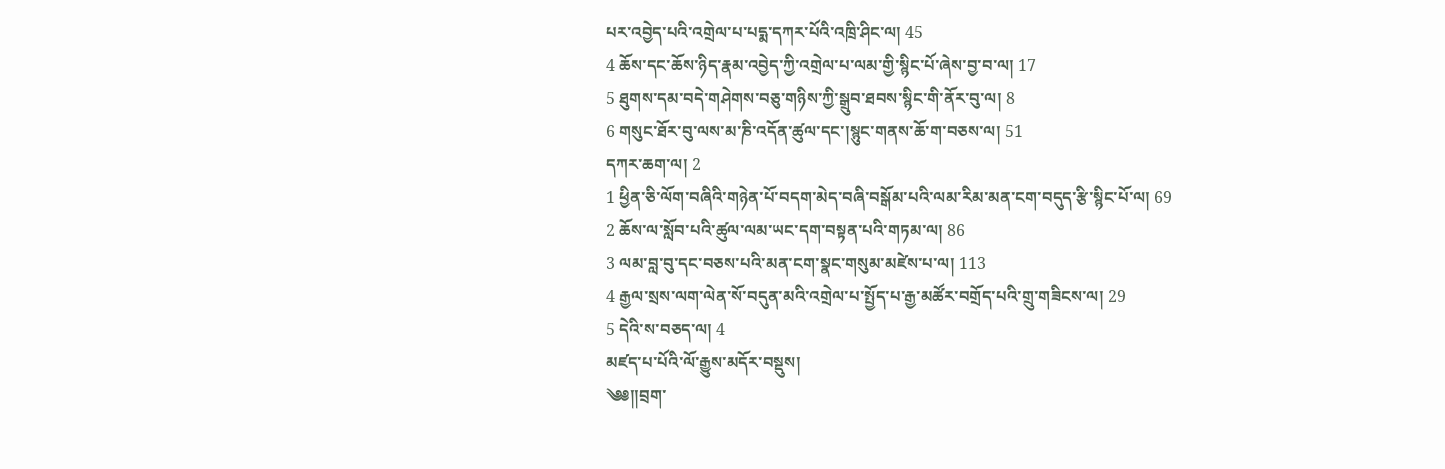པར་འབྱེད་པའི་འགྲེལ་པ་པདྨ་དཀར་པོའི་འཁྲི་ཤིང་ལ། 45
4 ཆོས་དང་ཆོས་ཉིད་རྣམ་འབྱེད་ཀྱི་འགྲེལ་པ་ལམ་གྱི་སྙིང་པོ་ཞེས་བྱ་བ་ལ། 17
5 ཐུགས་དམ་བདེ་གཤེགས་བཅུ་གཉིས་ཀྱི་སྒྲུབ་ཐབས་སྙིང་གི་ནོར་བུ་ལ། 8
6 གསུང་ཐོར་བུ་ལས་མ་ཎི་འདོན་ཚུལ་དང་།སྙུང་གནས་ཆོ་ག་བཅས་ལ། 51
དཀར་ཆག་ལ། 2
1 ཕྱིན་ཅི་ལོག་བཞིའི་གཉེན་པོ་བདག་མེད་བཞི་བསྒོམ་པའི་ལམ་རིམ་མན་ངག་བདུད་རྩི་སྙིང་པོ་ལ། 69
2 ཆོས་ལ་སློབ་པའི་ཚུལ་ལམ་ཡང་དག་བསྟན་པའི་གཏམ་ལ། 86
3 ལམ་བླ་བུ་དང་བཅས་པའི་མན་ངག་སྣང་གསུམ་མཛེས་པ་ལ། 113
4 རྒྱལ་སྲས་ལག་ལེན་སོ་བདུན་མའི་འགྲེལ་པ་སྤྱོད་པ་རྒྱ་མཚོར་བགྲོད་པའི་གྲུ་གཟིངས་ལ། 29
5 དེའི་ས་བཅད་ལ། 4
མཛད་པ་པོའི་ལོ་རྒྱུས་མདོར་བསྡུས།
༄༅།།བྲག་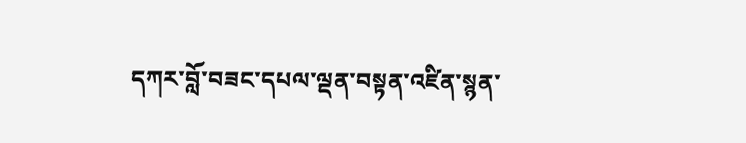དཀར་བློ་བཟང་དཔལ་ལྡན་བསྟན་འཛིན་སྙན་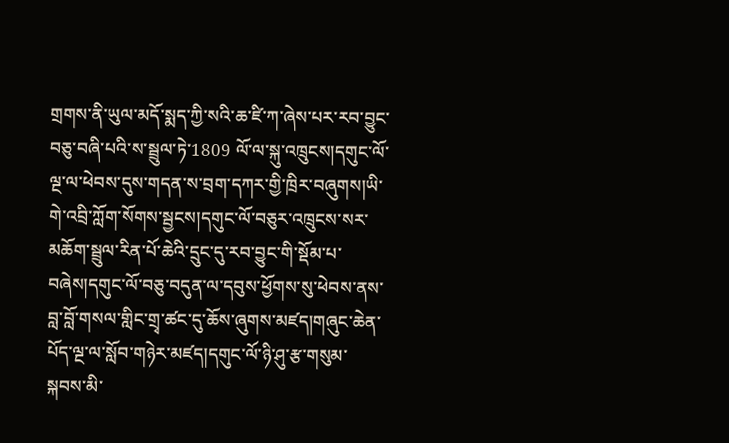གྲགས་ནི་ཡུལ་མདོ་སྨད་ཀྱི་སའི་ཆ་ཛི་ཀ་ཞེས་པར་རབ་བྱུང་བཅུ་བཞི་པའི་ས་སྦྲུལ་ཏེ་1809 ལོ་ལ་སྐུ་འཁྲུངས།དགུང་ལོ་ལྔ་ལ་ཕེབས་དུས་གདན་ས་བྲག་དཀར་གྱི་ཁྲིར་བཞུགས།ཡི་གེ་འབྲི་ཀློག་སོགས་སྦྱངས།དགུང་ལོ་བཅུར་འཁྲུངས་སར་མཆོག་སྦྲུལ་རིན་པོ་ཆེའི་དྲུང་དུ་རབ་བྱུང་གི་སྡོམ་པ་བཞེས།དགུང་ལོ་བཅུ་བདུན་ལ་དབུས་ཕྱོགས་སུ་ཕེབས་ནས་བླ་བློ་གསལ་གླིང་གྲྭ་ཚང་དུ་ཆོས་ཞུགས་མཛད།གཞུང་ཆེན་པོད་ལྔ་ལ་སློབ་གཉེར་མཛད།དགུང་ལོ་ཉི་ཤུ་རྩ་གསུམ་སྐབས་མི་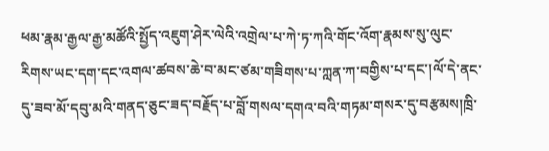ཕམ་རྣམ་རྒྱལ་རྒྱ་མཚོའི་སྤྱོད་འཇུག་ཤེར་ལེའི་འགྲེལ་པ་ཀེ་ཏ་ཀའི་གོང་འོག་རྣམས་སུ་ལུང་རིགས་ཡང་དག་དང་འགལ་ཚབས་ཆེ་བ་མང་ཙམ་གཟིགས་པ་ཀླན་ཀ་བགྱིས་པ་དང་།ལོ་དེ་ནང་དུ་ཟབ་མོ་དབུ་མའི་གནད་ཅུང་ཟད་བརྗོད་པ་བློ་གསལ་དགའ་བའི་གཏམ་གསར་དུ་བརྩམས།ཁྲི་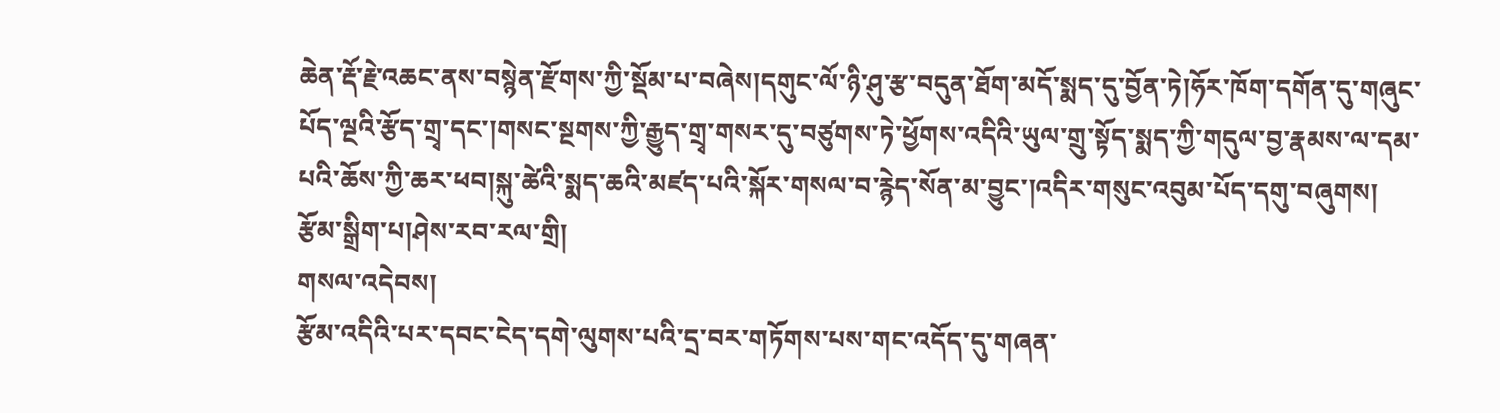ཆེན་རྡོ་རྗེ་འཆང་ནས་བསྙེན་རྫོགས་ཀྱི་སྡོམ་པ་བཞེས།དགུང་ལོ་ཉི་ཤུ་རྩ་བདུན་ཐོག་མདོ་སྨད་དུ་བྱོན་ཏེ།ཧོར་ཁོག་དགོན་དུ་གཞུང་པོད་ལྔའི་རྩོད་གྲྭ་དང་།གསང་སྔགས་ཀྱི་རྒྱུད་གྲྭ་གསར་དུ་བཙུགས་ཏེ་ཕྱོགས་འདིའི་ཡུལ་གྲུ་སྟོད་སྨད་ཀྱི་གདུལ་བྱ་རྣམས་ལ་དམ་པའི་ཆོས་ཀྱི་ཆར་ཕབ།སྐུ་ཚེའི་སྨད་ཆའི་མཛད་པའི་སྐོར་གསལ་བ་རྙེད་སོན་མ་བྱུང་།འདིར་གསུང་འབུམ་པོད་དགུ་བཞུགས།
རྩོམ་སྒྲིག་པ།ཤེས་རབ་རལ་གྲི།
གསལ་འདེབས།
རྩོམ་འདིའི་པར་དབང་ངེད་དགེ་ལུགས་པའི་དྲ་བར་གཏོགས་པས་གང་འདོད་དུ་གཞན་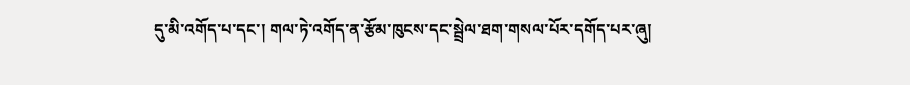དུ་མི་འགོད་པ་དང་། གལ་ཏེ་འགོད་ན་རྩོམ་ཁུངས་དང་སྦྲེལ་ཐག་གསལ་པོར་དགོད་པར་ཞུ།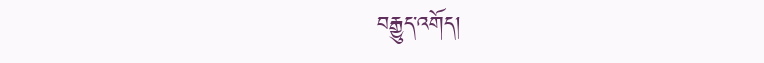བརྒྱུད་འགོད།